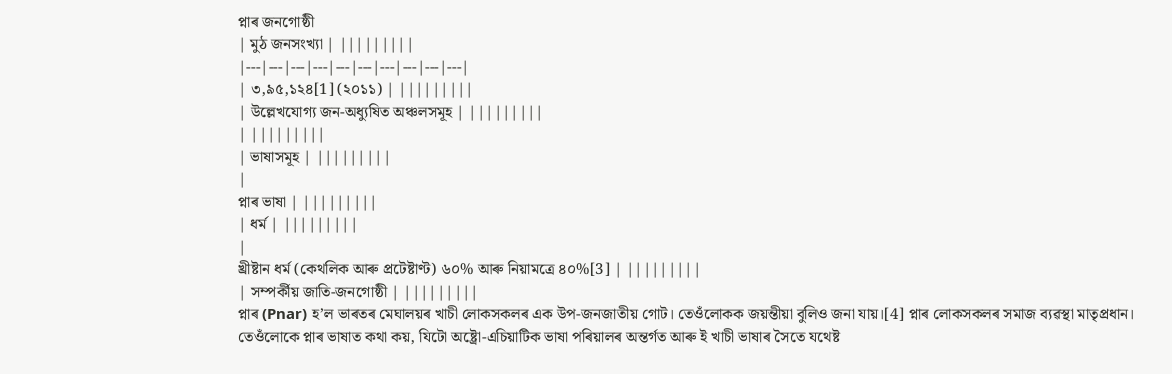প্নাৰ জনগোষ্ঠী
| মুঠ জনসংখ্যা | |||||||||
|---|---|---|---|---|---|---|---|---|---|
| ৩,৯৫,১২৪[1] (২০১১) | |||||||||
| উল্লেখযোগ্য জন-অধ্যুষিত অঞ্চলসমূহ | |||||||||
| |||||||||
| ভাষাসমূহ | |||||||||
|
প্নাৰ ভাষা | |||||||||
| ধৰ্ম | |||||||||
|
খ্ৰীষ্টান ধৰ্ম (কেথলিক আৰু প্ৰটেষ্টাণ্ট) ৬০% আৰু নিয়ামত্ৰে ৪০%[3] | |||||||||
| সম্পৰ্কীয় জাতি-জনগোষ্ঠী | |||||||||
প্নাৰ (Pnar) হ’ল ভাৰতৰ মেঘালয়ৰ খাচী লোকসকলৰ এক উপ-জনজাতীয় গোট। তেওঁলোকক জয়ন্তীয়া বুলিও জনা যায়।[4] প্নাৰ লোকসকলৰ সমাজ ব্যৱস্থা মাতৃপ্ৰধান। তেওঁলোকে প্নাৰ ভাষাত কথা কয়, যিটো অষ্ট্ৰো-এচিয়াটিক ভাষা পৰিয়ালৰ অন্তৰ্গত আৰু ই খাচী ভাষাৰ সৈতে যথেষ্ট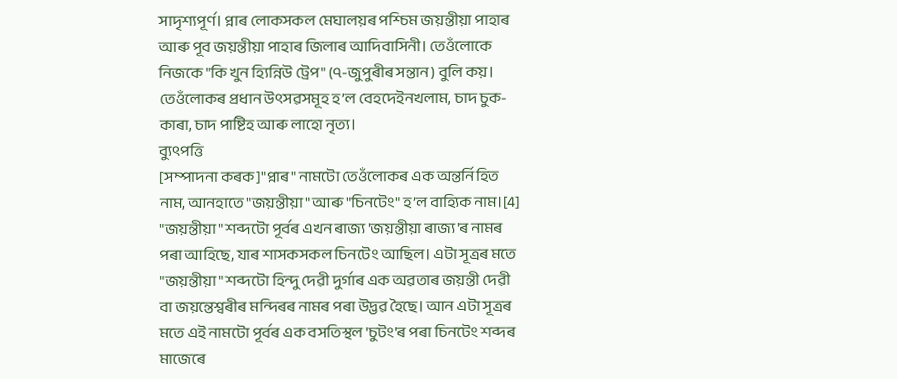সাদৃশ্যপূৰ্ণ। প্নাৰ লোকসকল মেঘালয়ৰ পশ্চিম জয়ন্তীয়া পাহাৰ আৰু পূব জয়ন্তীয়া পাহাৰ জিলাৰ আদিবাসিনী। তেওঁলোকে নিজকে "কি খুন হ্যিন্নিউ ট্ৰেপ" (৭-জুপুৰীৰ সন্তান) বুলি কয়। তেওঁলোকৰ প্ৰধান উৎসৱসমূহ হ’ল বেহদেইনখলাম, চাদ চুক-কাৰা, চাদ পাষ্টিহ আৰু লাহো নৃত্য।
ব্যুৎপত্তি
[সম্পাদনা কৰক]"প্নাৰ" নামটো তেওঁলোকৰ এক অন্তৰ্নিহিত নাম, আনহাতে "জয়ন্তীয়া" আৰু "চিনটেং" হ’ল বাহ্যিক নাম।[4] "জয়ন্তীয়া" শব্দটো পূৰ্বৰ এখন ৰাজ্য 'জয়ন্তীয়া ৰাজ্য'ৰ নামৰ পৰা আহিছে, যাৰ শাসকসকল চিনটেং আছিল। এটা সূত্ৰৰ মতে "জয়ন্তীয়া" শব্দটো হিন্দু দেৱী দুৰ্গাৰ এক অৱতাৰ জয়ন্তী দেৱী বা জয়ন্তেশ্বৰীৰ মন্দিৰৰ নামৰ পৰা উদ্ভৱ হৈছে। আন এটা সূত্ৰৰ মতে এই নামটো পূৰ্বৰ এক বসতিস্থল 'চুটং'ৰ পৰা চিনটেং শব্দৰ মাজেৰে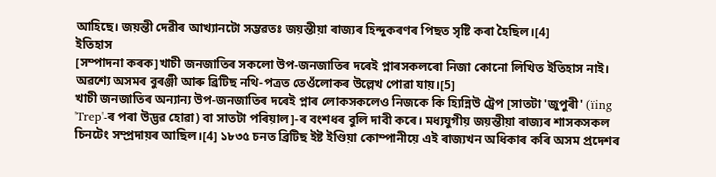আহিছে। জয়ন্তী দেৱীৰ আখ্যানটো সম্ভৱতঃ জয়ন্তীয়া ৰাজ্যৰ হিন্দুকৰণৰ পিছত সৃষ্টি কৰা হৈছিল।[4]
ইতিহাস
[সম্পাদনা কৰক]খাচী জনজাতিৰ সকলো উপ-জনজাতিৰ দৰেই প্নাৰসকলৰো নিজা কোনো লিখিত ইতিহাস নাই। অৱশ্যে অসমৰ বুৰঞ্জী আৰু ব্ৰিটিছ নথি-পত্ৰত তেওঁলোকৰ উল্লেখ পোৱা যায়।[5]
খাচী জনজাতিৰ অন্যান্য উপ-জনজাতিৰ দৰেই প্নাৰ লোকসকলেও নিজকে কি হ্যিন্নিউ ট্ৰেপ [সাতটা 'জুপুৰী' (ïing 'Trep'-ৰ পৰা উদ্ভৱ হোৱা) বা সাতটা পৰিয়াল]-ৰ বংশধৰ বুলি দাবী কৰে। মধ্যযুগীয় জয়ন্তীয়া ৰাজ্যৰ শাসকসকল চিনটেং সম্প্ৰদায়ৰ আছিল।[4] ১৮৩৫ চনত ব্ৰিটিছ ইষ্ট ইণ্ডিয়া কোম্পানীয়ে এই ৰাজ্যখন অধিকাৰ কৰি অসম প্ৰদেশৰ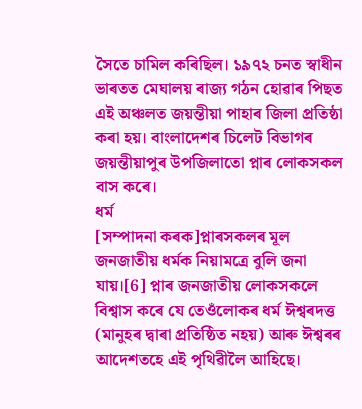সৈতে চামিল কৰিছিল। ১৯৭২ চনত স্বাধীন ভাৰতত মেঘালয় ৰাজ্য গঠন হোৱাৰ পিছত এই অঞ্চলত জয়ন্তীয়া পাহাৰ জিলা প্ৰতিষ্ঠা কৰা হয়। বাংলাদেশৰ চিলেট বিভাগৰ জয়ন্তীয়াপুৰ উপজিলাতো প্নাৰ লোকসকল বাস কৰে।
ধৰ্ম
[সম্পাদনা কৰক]প্নাৰসকলৰ মূল জনজাতীয় ধৰ্মক নিয়ামত্ৰে বুলি জনা যায়।[6] প্নাৰ জনজাতীয় লোকসকলে বিশ্বাস কৰে যে তেওঁলোকৰ ধৰ্ম ঈশ্বৰদত্ত (মানুহৰ দ্বাৰা প্ৰতিষ্ঠিত নহয়) আৰু ঈশ্বৰৰ আদেশতহে এই পৃথিৱীলৈ আহিছে।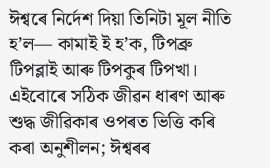ঈশ্বৰে নিৰ্দেশ দিয়া তিনিটা মূল নীতি হ’ল— কামাই ই হ’ক, টিপব্ৰু টিপব্লাই আৰু টিপকুৰ টিপখা। এইবোৰে সঠিক জীৱন ধাৰণ আৰু শুদ্ধ জীৱিকাৰ ওপৰত ভিত্তি কৰি কৰা অনুশীলন; ঈশ্বৰৰ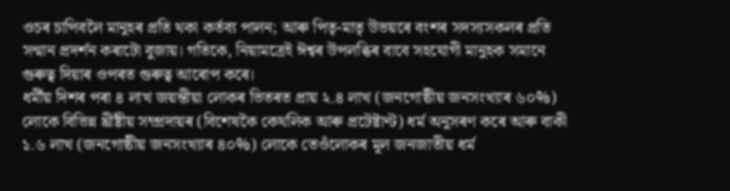ওচৰ চাপিবলৈ মানুহৰ প্ৰতি থকা কৰ্তব্য পালন; আৰু পিতৃ-মাতৃ উভয়ৰে বংশৰ সদস্যসকলৰ প্ৰতি সন্মান প্ৰদৰ্শন কৰাটো বুজায়। গতিকে, নিয়ামত্ৰেই ঈশ্বৰ উপলব্ধিৰ বাবে সহযোগী মানুহক সমানে গুৰুত্ব দিয়াৰ ওপৰত গুৰুত্ব আৰোপ কৰে।
ধৰ্মীয় দিশৰ পৰা ৪ লাখ জয়ন্তীয়া লোকৰ ভিতৰত প্ৰায় ২.৪ লাখ (জনগোষ্ঠীয় জনসংখ্যাৰ ৬০%) লোকে বিভিন্ন খ্ৰীষ্টীয় সম্প্ৰদায়ৰ (বিশেষকৈ কেথলিক আৰু প্ৰটেষ্টাণ্ট) ধৰ্ম অনুসৰণ কৰে আৰু বাকী ১.৬ লাখ (জনগোষ্ঠীয় জনসংখ্যাৰ ৪০%) লোকে তেওঁলোকৰ মূল জনজাতীয় ধৰ্ম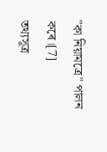"কা নিয়ামত্ৰে" পালন কৰে।[7]
তথ্যসূত্ৰ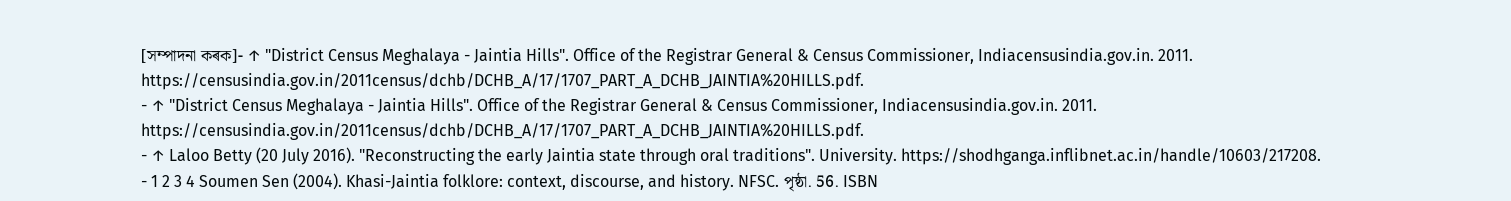[সম্পাদনা কৰক]- ↑ "District Census Meghalaya - Jaintia Hills". Office of the Registrar General & Census Commissioner, Indiacensusindia.gov.in. 2011. https://censusindia.gov.in/2011census/dchb/DCHB_A/17/1707_PART_A_DCHB_JAINTIA%20HILLS.pdf.
- ↑ "District Census Meghalaya - Jaintia Hills". Office of the Registrar General & Census Commissioner, Indiacensusindia.gov.in. 2011. https://censusindia.gov.in/2011census/dchb/DCHB_A/17/1707_PART_A_DCHB_JAINTIA%20HILLS.pdf.
- ↑ Laloo Betty (20 July 2016). "Reconstructing the early Jaintia state through oral traditions". University. https://shodhganga.inflibnet.ac.in/handle/10603/217208.
- 1 2 3 4 Soumen Sen (2004). Khasi-Jaintia folklore: context, discourse, and history. NFSC. পৃষ্ঠা. 56. ISBN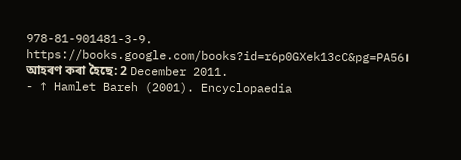978-81-901481-3-9. https://books.google.com/books?id=r6p0GXek13cC&pg=PA56। আহৰণ কৰা হৈছে: 2 December 2011.
- ↑ Hamlet Bareh (2001). Encyclopaedia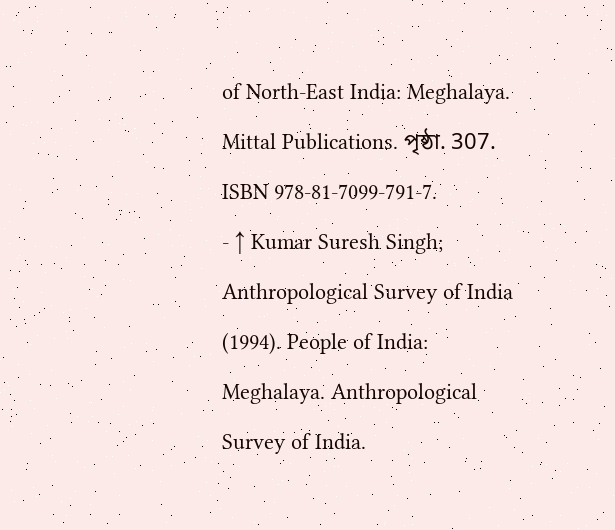of North-East India: Meghalaya. Mittal Publications. পৃষ্ঠা. 307. ISBN 978-81-7099-791-7.
- ↑ Kumar Suresh Singh; Anthropological Survey of India (1994). People of India: Meghalaya. Anthropological Survey of India.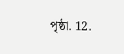পৃষ্ঠা. 12.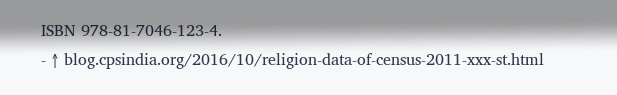ISBN 978-81-7046-123-4.
- ↑ blog.cpsindia.org/2016/10/religion-data-of-census-2011-xxx-st.html